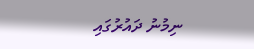ނިމުނު ދައުރުގައި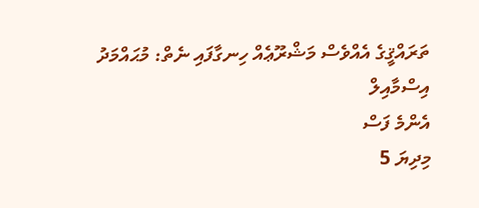ތަރައްޤީގެ އެއްވެސް މަޝްރޫޢެއް ހިނގާފައި ނެތް: މުޙައްމަދު އިސްމާއިލް
އެންމެ ފަސް
މިދިޔަ 5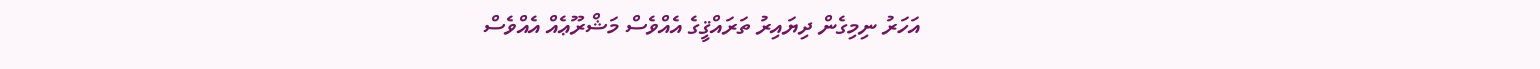އަހަރު ނިމިގެން ދިޔައިރު ތަރައްޤީގެ އެއްވެސް މަޝްރޫޢެއް އެއްވެސް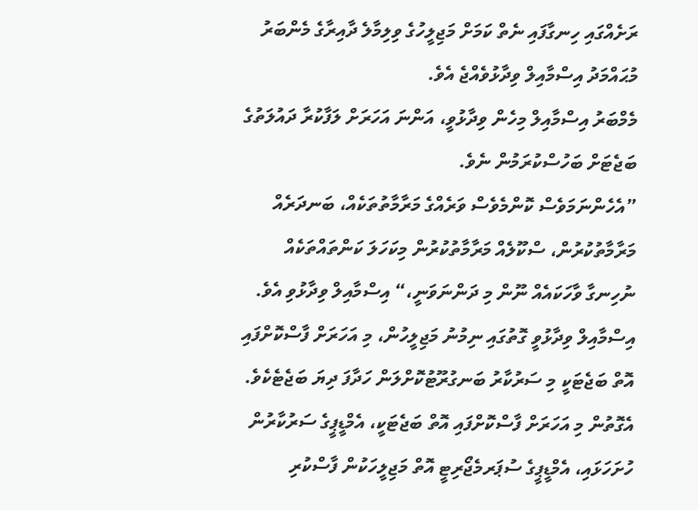ރަށެއްގައި ހިނގާފައި ނެތް ކަމަށް މަޖިލީހުގެ ވިލިމާލެ ދާއިރާގެ މެންބަރު މުޙައްމަދު އިސްމާއިލް ވިދާޅުވެއްޖެ އެވެ.
މެމްބަރު އިސްމާއިލް މިހެން ވިދާޅުވީ، އަންނަ އަހަރަށް ލަފާކުރާ ދައުލަތުގެ ބަޖެޓަށް ބަހުސްކުރަމުން ނެވެ.
”އެހެންނަމަވެސް ކޮންމެވެސް ވަރެއްގެ މަރާމާތުތަކެއް، ބަނދަރެއް މަރާމާތުކުރުން، ސްކޫލެއް މަރާމާތުކުރުން މިކަހަލަ ކަންތައްތަކެއް ނުހިނގާ ވާހަކައެއް ނޫން މި ދަންނަވަނީ،“ އިސްމާއިލް ވިދާޅުވި އެވެ.
އިސްމާއިލް ވިދާޅުވީ ގޮތުގައި ނިމުނު މަޖިލީހުން، މި އަހަރަށް ފާސްކޮށްފައި އޮތް ބަޖެޓަކީ މި ސަރުކާރު ބަނގުރޫޓުކޮށްލަން ހަދާފަ ދިޔަ ބަޖެޓެކެވެ. އެގޮތުން މި އަހަރަށް ފާސްކޮށްފައި އޮތް ބަޖެޓަކީ، އެމްޑީޕީގެ ސަރުކާރުން ހުށަހަޅައި، އެމްޑީޕީގެ ސުޕަރމެޖޯރިޓީ އޮތް މަޖިލީހަކުން ފާސްކުރި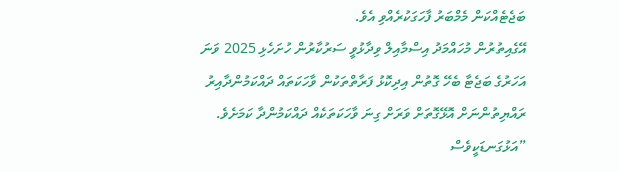ބަޖެޓެއްކަން މެމްބަރު ފާހަގަކުރެއްވި އެވެ.
އޭގެއިތުރުން މުހައްމަދު އިސްމާއިލް ވިދާޅުވީ ސަރުކާރުން ހުށަހެޅި 2025 ވަނަ އަހަރުގެ ބަޖެޓާ ބެހޭ ގޮތުން އިދިކޮޅު ފަރާތްތަކުން ވާހަކަތައް ދައްކަމުންދާއިރު ރައްޔިތުންނަށް އޮޅޭގޮތަށް ވަރަށް ގިނަ ވާހަކަތަކެއް ދައްކަމުންދާ ކަމަށެވެ.
”އަޅުގަނޑަކީވެސް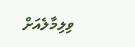ވިލިމާލެއަށް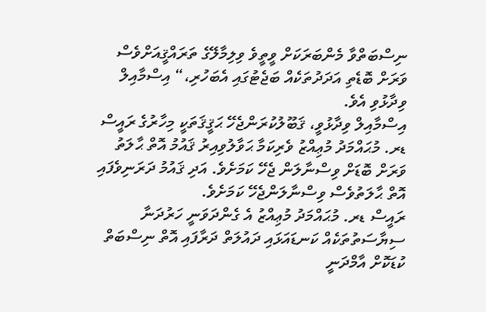ނިސްބަތްވާ މެންބަރަކަށް ވީތީވެ ވިލިމާލޭގެ ތަރައްޤީއަށްވެސް ވަރަށް ބޮޑެތި އަދަދުތަކެއް ބަޖެޓުގައި އެބަހުރި،“ އިސްމާއިލް ވިދާޅުވި އެވެ.
އިސްމާއިލް ވިދާޅުވީ، ޤަބޫލުކުރަންޖެހޭ ޙަޤީޤަތަކީ މިހާރުގެ ރައީސް ޑރ. މުޙައްމަދު މުޢިއްޒު ވެރިކަމާ ޙަވާލުވިއިރު ޤައުމު އޮތް ޙާލަތު ވަރަށް ބޮޑަށް ވިސްނާލަން ޖެހޭ ކަމަށެވެ. އަދި ޤައުމު ދަރަނިވެފައި އޮތް ޙާލަތުވެސް ވިސްނާލަންޖެހޭ ކަމަށެވެ.
ރައީސް ޑރ. މުޙައްމަދު މުޢިއްޒު އެ ގެންދަވަނީ ހަރުދަނާ ސިޔާސަތުތަކެއް ކަނޑައަޅައި ދައުލަތް ދަރާފައި އޮތް ނިސްބަތް ކުޑަކޮށް އާމްދަނީ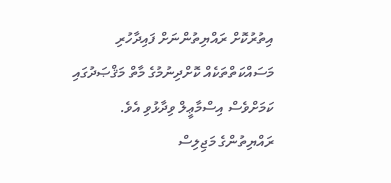އިތުރުކޮށް ރައްޔިތުންނަށް ފައިދާހުރި މަސައްކަތްތަކެއް ކޮށްދިނުމުގެ މާތް މަޤްޞަދުގައި ކަމަށްވެސް އިސްމާޢީލް ވިދާޅުވި އެވެ.
ރައްޔިތުންގެ މަޖިލިސް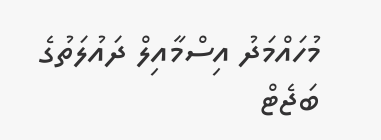މުހައްމަދު އިސްމާއިލް ދައުލަތުގެ ބަޖެޓް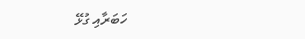ހަބަރާއި ގުޅޭ